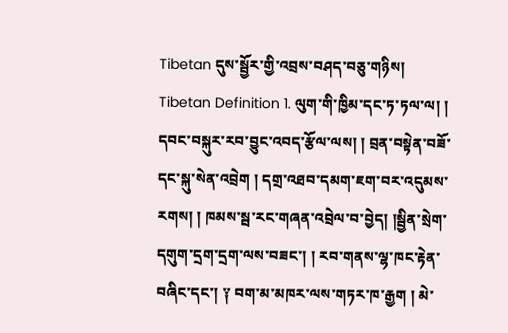Tibetan དུས་སྦྱོར་གྱི་འབྲས་བཤད་བཅུ་གཉིས།
Tibetan Definition 1. ལུག་གི་ཁྱིམ་དང་ཏ་ཏལ་ལ། ། དབང་བསྐུར་རབ་བྱུང་འབད་རྩོལ་ལས། ། བྲན་བསྟེན་བཟོ་དང་སྐུ་སེན་འབྲེག ། དགྲ་འཐབ་དམག་ཇག་བར་འདུམས་རགས། ། ཁམས་སྦ་རང་གཞན་འབྲེལ་བ་བྱེད། །སྦྱིན་སྲེག་དགུག་དྲག་དྲག་ལས་བཟང་། ། རབ་གནས་ལྷ་ཁང་རྟེན་བཞིང་དང་། ༑ བག་མ་མཁར་ལས་གཏར་ཁ་རྒྱག ། མེ་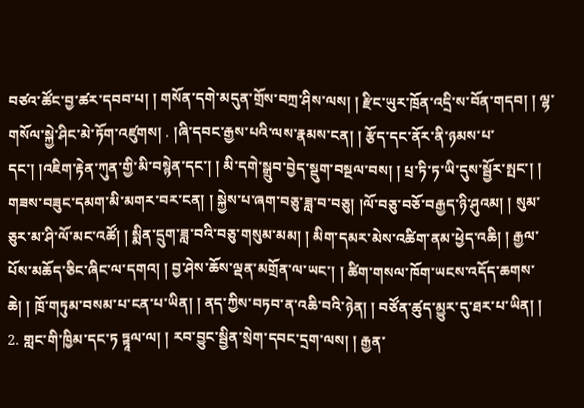བཙའ་ཚོང་བྱ་ཚར་དབབ་པ། ། གསོན་དགེ་མདུན་གྲོས་བཀྲ་ཤིས་ལས། ། རྫིང་ཡུར་ཁྲོན་འདྲི་ས་བོན་གདབ། ། ལྷ་གསོལ་སྐྱེ་ཤིང་མེ་ཏོག་འཛུགས། . །ཞི་དབང་རྒྱས་པའི་ལས་རྣམས་ངན། ། རྩོད་དང་ནོར་ནི་ཉམས་པ་དང་། །འཇིག་རྟེན་ཀུན་གྱི་མི་བསྙེན་དང་། ། མི་དགེ་སྒྲུབ་བྱེད་སྡུག་བསྔལ་བས། ། པྲ་ཏི་ཏ་ཡི་དུས་སྦྱོར་སྤང་། ། གཟས་བཟུང་དམག་མི་མགར་བར་ངན། ། སྐྱེས་པ་ཞག་བཅུ་ཟླ་བ་བཅུ། །ལོ་བཅུ་བཅོ་བརྒྱད་ཉི་ཤུའམ། ། སུམ་ཅུར་མ་ཤི་ལོ་མང་འཚོ། ། སྨིན་དྲུག་ཟླ་བའི་བཅུ་གསུམ་མམ། ། མིག་དམར་མེས་འཚིག་ནམ་ཕྱེད་འཆི། ། རྒྱལ་པོས་མཆོད་ཅིང་ཞིང་ལ་དགའ། ། བྱ་ཤེས་ཆོས་ལྡན་མགྲོན་ལ་ཡང་། ། ཚིག་གསལ་ཁོག་ཡངས་འདོད་ཆགས་ཆེ། ། ཁྲོ་གཏུམ་བསམ་པ་ངན་པ་ཡིན། ། ནད་ཀྱིས་བཏབ་ན་འཆི་བའི་ཉེན། ། བཙོན་ཚུད་མྱུར་དུ་ཐར་པ་ཡིན། །
2. གླང་གི་ཁྱིམ་དང་ཏ ཏྟཱལ་ལ། ། རབ་བྱུང་སྦྱིན་སྲེག་དབང་དྲག་ལས། ། རྒྱན་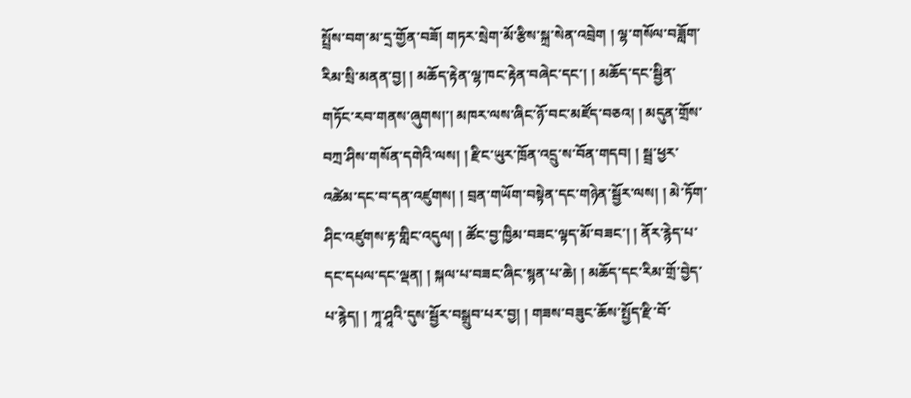སྤྲོས་བག་མ་དྲ་གྱོན་བཟོ། གཏར་སྲེག་མོ་རྩིས་སྐྲ་སེན་འབྲེག ། ལྷ་གསོལ་བཟློག་རིམ་སྲི་མནན་བྱ། ། མཆོད་རྟེན་ལྷ་ཁང་རྟེན་བཞེང་དང་། ། མཆོད་དང་སྦྱིན་གཏོང་རབ་གནས་ཞུགས།་། མཁར་ལས་ཞིང་ཉོ་བང་མཛོད་བཅའ། ། མདུན་གྲོས་བཀྲ་ཤིས་གསོན་དགེའི་ལས། ། རྫིང་ཡུར་ཁྲོན་འདྲུ་ས་བོན་གདབ། ། སྦྲ་ཕྱར་འཚེམ་དང་བ་དན་འཛུགས། ། བྲན་གཡོག་བསྟེན་དང་གཉེན་སྦྱོར་ལས། ། མེ་ཏོག་ཤིང་འཛུགས་རྟ་གླིང་འདུལ། ། ཚོང་བྱ་ཁྱིམ་བཟང་ལྟད་མོ་བཟང་། ། ནོར་རྙེད་པ་དང་དཔལ་དང་ལྡན། ། སྐལ་པ་བཟང་ཞིང་སྙན་པ་ཆེ། ། མཆོད་དང་རིམ་གྲོ་བྱེད་པ་རྙེད། ། ཀཱ་ཤཱའི་དུས་སྦྱོར་བསྒྲུབ་པར་བྱ། ། གཟས་བཟུང་ཆོས་སྤྱོད་རྫི་བོ་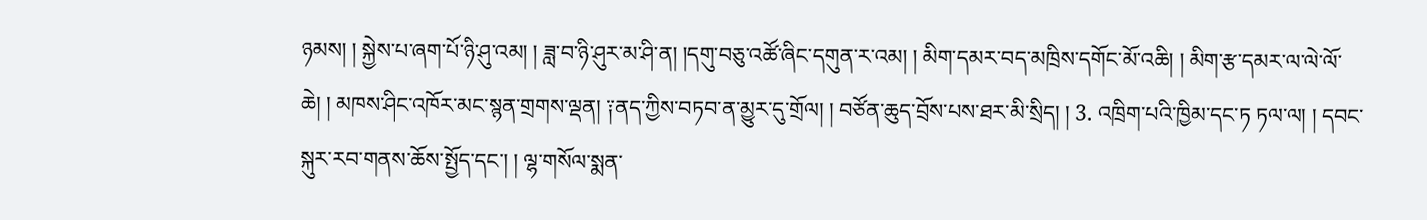ཉམས། ། སྐྱེས་པ་ཞག་པོ་ཉི་ཤུ་འམ། ། ཟླ་བ་ཉི་ཤུར་མ་ཤི་ན། །དགུ་བཅུ་འཚོ་ཞིང་དགུན་ར་འམ། ། མིག་དམར་བད་མཁྲིས་དགོང་མོ་འཆི། ། མིག་རྩ་དམར་ལ་ལེ་ལོ་ཆེ། ། མཁས་ཤིང་འཁོར་མང་སྙན་གྲགས་ལྡན། ༑ནད་ཀྱིས་བཏབ་ན་མྱུར་དུ་གྲོལ། ། བཙོན་ཆུད་བྲོས་པས་ཐར་མི་སྲིད། ། 3. འཁྲིག་པའི་ཁྱིམ་དང་ཏ ཏལ་ལ། ། དབང་སྐུར་རབ་གནས་ཆོས་སྤྱོད་དང་། ། ལྷ་གསོལ་སྨན་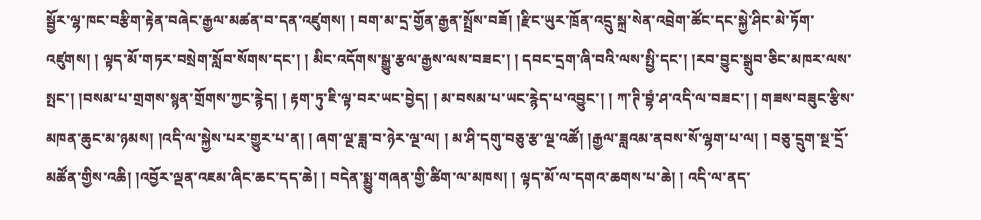སྦྱོར་ལྷ་ཁང་བརྩིག་རྟེན་བཞེང་རྒྱལ་མཚན་བ་དན་འཛུགས། ། བག་མ་དྲ་གྱོན་རྒྱན་སྤྲོས་བཟོ། །རྫིང་ཡུར་ཁྲོན་འདྲུ་སྐྲ་སེན་འབྲེག་ཚོང་དང་སྐྱེ་ཤིང་མེ་ཏོག་འཛུགས། ། ལྟད་མོ་གཏར་བསྲེག་སློབ་སོགས་དང་། ། མིང་འདོགས་སྒྱུ་རྩལ་རྒྱས་ལས་བཟང་། ། དབང་དྲག་ཞི་བའི་ལས་སྤྱི་དང་། །རབ་བྱུང་སྒྲུབ་ཅིང་མཁར་ལས་སྤང་། །བསམ་པ་གྲགས་སྙན་གྲོགས་ཀྱང་རྙེད། ། རྟག་ཏུ་ཇི་ལྟ་བར་ཡང་བྱེད། ། མ་བསམ་པ་ཡང་རྙེད་པ་འབྱུང་། ། ཀ་ཊི་བྷཾ་ཤ་འདི་ལ་བཟང་། ། གཟས་བཟུང་རྩིས་མཁན་ཆུང་མ་ཉམས། །འདི་ལ་སྐྱེས་པར་གྱུར་པ་ན། ། ཞག་ལྔ་ཟླ་བ་ཉེར་ལྔ་ལ། ། མ་ཤི་དགུ་བཅུ་རྩ་ལྔ་འཚོ། །རྒྱལ་ཟླའམ་ནབས་སོ་ལྷག་པ་ལ། ། བཅུ་དྲུག་སྔ་དྲོ་མཚོན་གྱིས་འཆི། །འབྱོར་ལྡན་འཇམ་ཞིང་ཆང་དད་ཆེ། ། བདེན་སྨྱུ་གཞན་གྱི་ཚིག་ལ་མཁས། ། ལྟད་མོ་ལ་དགའ་ཆགས་པ་ཆེ། ། འདི་ལ་ནད་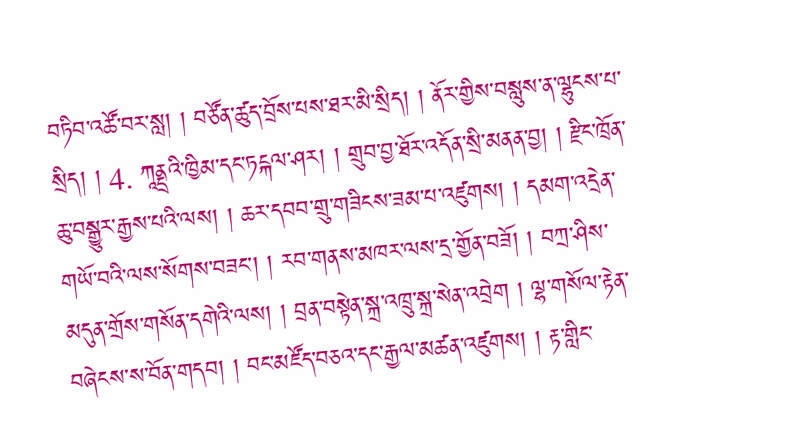བཏིབ་འཚོ་བར་སླ། ། བཙོན་ཚུད་བྲོས་པས་ཐར་མི་སྲིད། ། ནོར་གྱིས་བསླུས་ན་ལྷུངས་པ་སྲིད། ། 4. ཀཱནྡྲའི་ཁྱིམ་དང་ཏངྐལ་ཤར། ། གྲུབ་བྱ་ཐོར་འདོན་སྲི་མནན་བྱ། ། རྫིང་ཁྲོན་ཆུ་བསྒྱུར་རྒྱས་པའི་ལས། ། ཆར་དབབ་གྲུ་གཟིངས་ཟམ་པ་འཛུགས། ། དམག་འདྲེན་གཡོ་བའི་ལས་སོགས་བཟང་། ། རབ་གནས་མཁར་ལས་དྲ་གྱོན་བཟོ། ། བཀྲ་ཤིས་མདུན་གྲོས་གསོན་དགེའི་ལས། ། བྲན་བསྟེན་སྐྲ་འཁྲུ་སྐྲ་སེན་འབྲེག ། ལྷ་གསོལ་རྟེན་བཞེངས་ས་བོན་གདབ། ། བང་མཛོད་བཅའ་དང་རྒྱལ་མཚན་འཛུགས། ། རྟ་གླིང་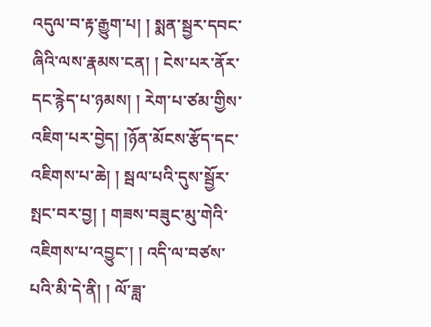འདུལ་བ་རྟ་རྒྱུག་པ། ། སྨན་སྦྱར་དབང་ཞིའི་ལས་རྣམས་ངན། ། ངེས་པར་ནོར་དང་རྙེད་པ་ཉམས། ། རེག་པ་ཙམ་གྱིས་འཇིག་པར་བྱེད། །ཉོན་མོངས་རྩོད་དང་འཇིགས་པ་ཆེ། ། སྦལ་པའི་དུས་སྦྱོར་སྤང་བར་བྱ། ། གཟས་བཟུང་མུ་གེའི་འཇིགས་པ་འབྱུང་། ། འདི་ལ་བཙས་པའི་མི་དེ་ནི། ། ལོ་ཟླ་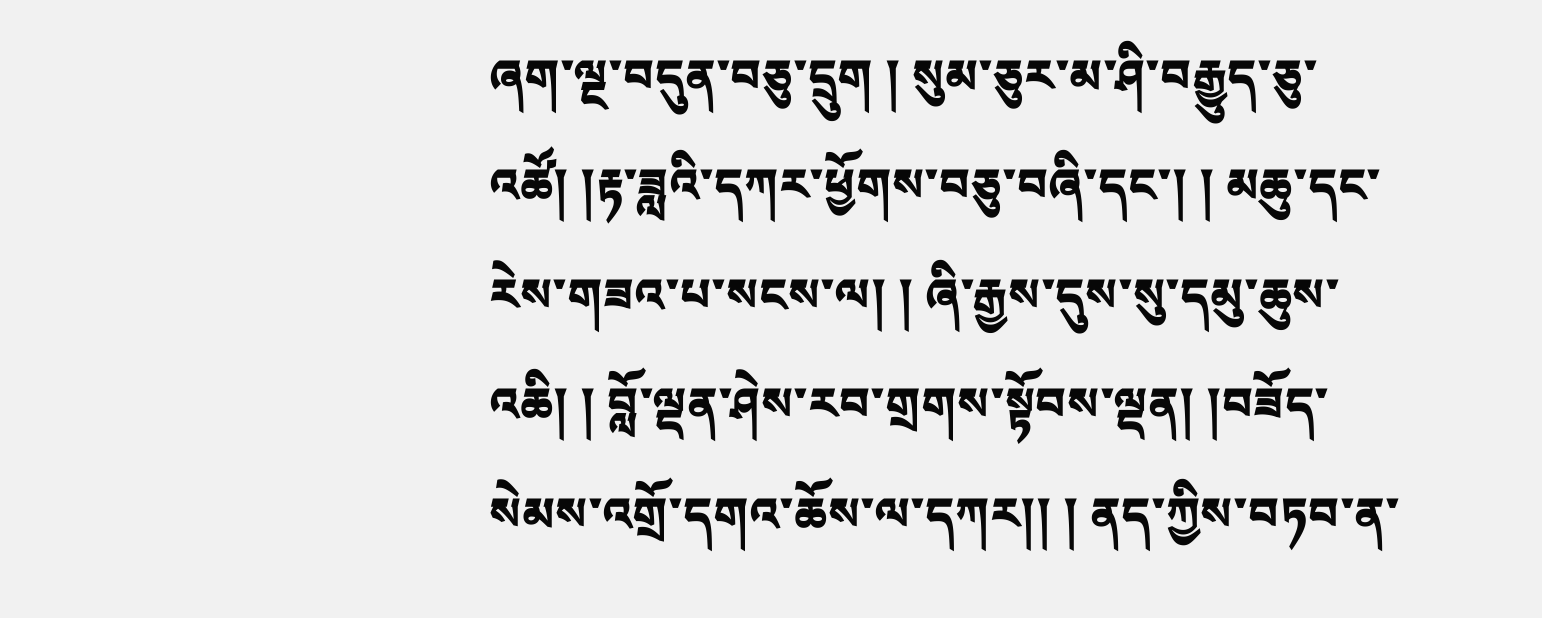ཞག་ལྔ་བདུན་བཅུ་དྲུག ། སུམ་ཅུར་མ་ཤི་བརྒྱུད་ཅུ་འཚོ། །རྟ་ཟླའི་དཀར་ཕྱོགས་བཅུ་བཞི་དང་། ། མཆུ་དང་རེས་གཟའ་པ་སངས་ལ། ། ཞི་རྒྱས་དུས་སུ་དམུ་ཆུས་འཆི། ། བློ་ལྡན་ཤེས་རབ་གྲགས་སྟོབས་ལྡན། །བཟོད་སེམས་འགྲོ་དགའ་ཆོས་ལ་དཀར།། ། ནད་ཀྱིས་བཏབ་ན་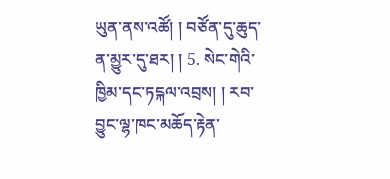ཡུན་ནས་འཚོ། ། བཙོན་དུ་ཆུད་ན་མྱུར་དུ་ཐར། ། 5. སེང་གེའི་ཁྱིམ་དང་ཏངྐལ་འབྲས། ། རབ་བྱུང་ལྷ་ཁང་མཆོད་རྟེན་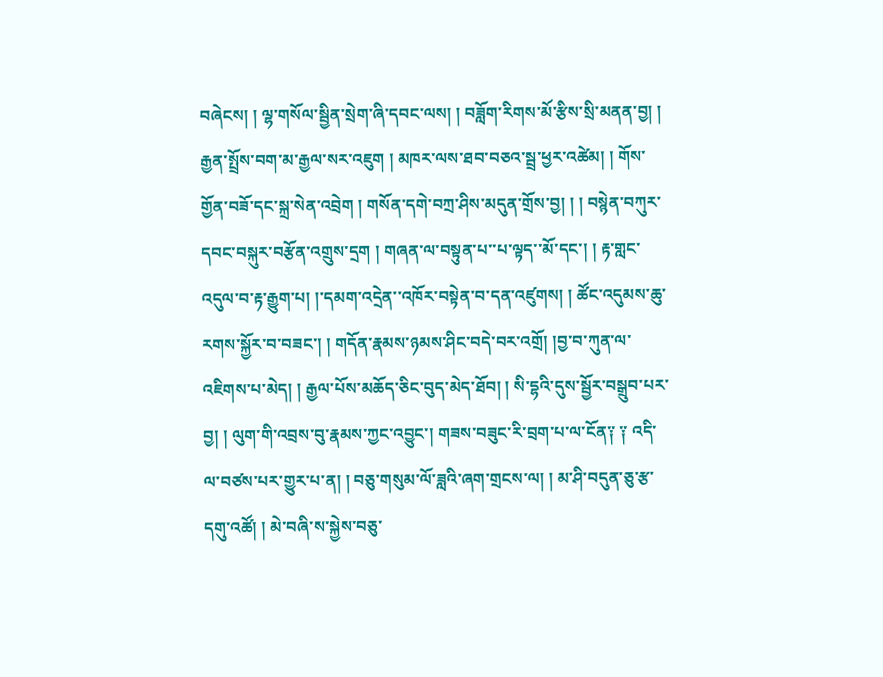བཞེངས། ། ལྷ་གསོལ་སྦྱིན་སྲེག་ཞི་དབང་ལས། ། བཟློག་རིགས་མོ་རྩིས་སྲི་མནན་བྱ། ། རྒྱན་སྤྲོས་བག་མ་རྒྱལ་སར་འཇུག ། མཁར་ལས་ཐབ་བཅའ་སྦྲ་ཕྱར་འཚེམ། ། གོས་གྱོན་བཟོ་དང་སྐྲ་སེན་འབྲེག ། གསོན་དགེ་བཀྲ་ཤིས་མདུན་གྲོས་བྱ། ། ། བསྙེན་བཀུར་དབང་བསྐུར་བརྩོན་འགྲུས་དྲག ། གཞན་ལ་བསྟུན་པ་་པ་ལྟད་་མོ་དང་། ། རྟ་གླང་འདུལ་བ་རྟ་རྒྱུག་པ། །་དམག་འདྲེན་་འཁོར་བསྟེན་བ་དན་འཛུགས། ། ཚོང་འདུམས་ཆུ་རགས་སྐྱོར་བ་བཟང་། ། གདོན་རྣམས་ཉམས་ཤིང་བདེ་བར་འགྲོ། །བྱ་བ་ཀུན་ལ་འཇིགས་པ་མེད། ། རྒྱལ་པོས་མཆོད་ཅིང་བུད་མེད་ཐོབ། ། སི་དྷའི་དུས་སྦྱོར་བསྒྲུབ་པར་བྱ། ། ལུག་གི་འབྲས་བུ་རྣམས་ཀྱང་འབྱུང་། གཟས་བཟུང་རི་བྲག་པ་ལ་ངོན༑ ༑ འདི་ལ་བཙས་པར་གྱུར་པ་ན། ། བཅུ་གསུམ་ལོ་ཟླའི་ཞག་གྲངས་ལ། ། མ་ཤི་བདུན་ཅུ་རྩ་དགུ་འཚོ། ། མེ་བཞི་ས་སྐྱེས་བཅུ་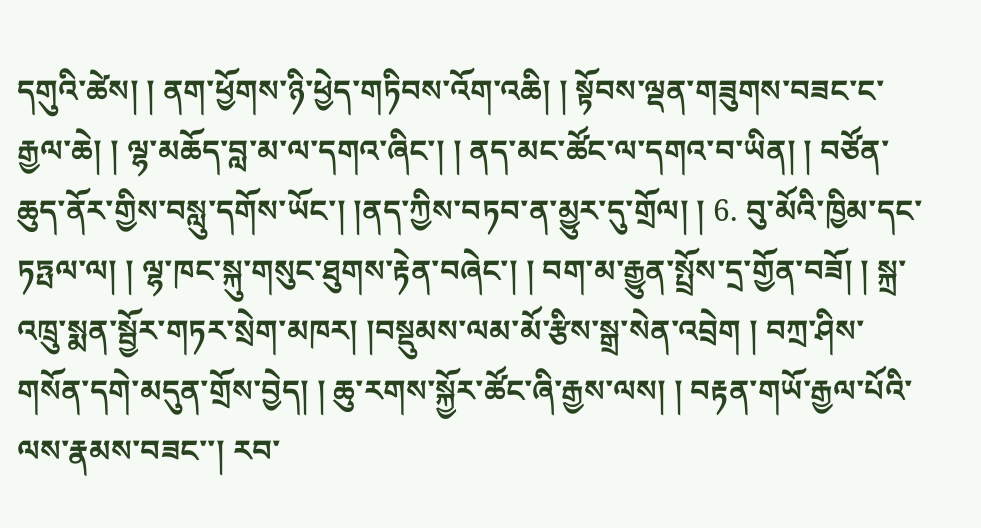དགུའི་ཚེས། ། ནག་ཕྱོགས་ཉི་ཕྱེད་གཏིབས་འོག་འཆི། ། སྟོབས་ལྡན་གཟུགས་བཟང་ང་རྒྱལ་ཆེ། ། ལྷ་མཆོད་བླ་མ་ལ་དགའ་ཞིང་། ། ནད་མང་ཚོང་ལ་དགའ་བ་ཡིན། ། བཙོན་ཆུད་ནོར་གྱིས་བསླུ་དགོས་ཡོང་། །ནད་ཀྱིས་བཏབ་ན་མྱུར་དུ་གྲོལ། ། 6. བུ་མོའི་ཁྱིམ་དང་ཏཏྤལ་ལ། ། ལྷ་ཁང་སྐུ་གསུང་ཐུགས་རྟེན་བཞེང་། ། བག་མ་རྒྱུན་སྤྲོས་དྲ་གྱོན་བཟོ། ། སྐྲ་འཁྲུ་སྨན་སྦྱོར་གཏར་སྲེག་མཁར། །བསྡུམས་ལམ་མོ་རྩིས་སྒྲ་སེན་འབྲེག ། བཀྲ་ཤིས་གསོན་དགེ་མདུན་གྲོས་བྱེད། ། ཆུ་རགས་སྐྱོར་ཚོང་ཞི་རྒྱས་ལས། ། བརྟན་གཡོ་རྒྱལ་པོའི་ལས་རྣམས་བཟང་་། རབ་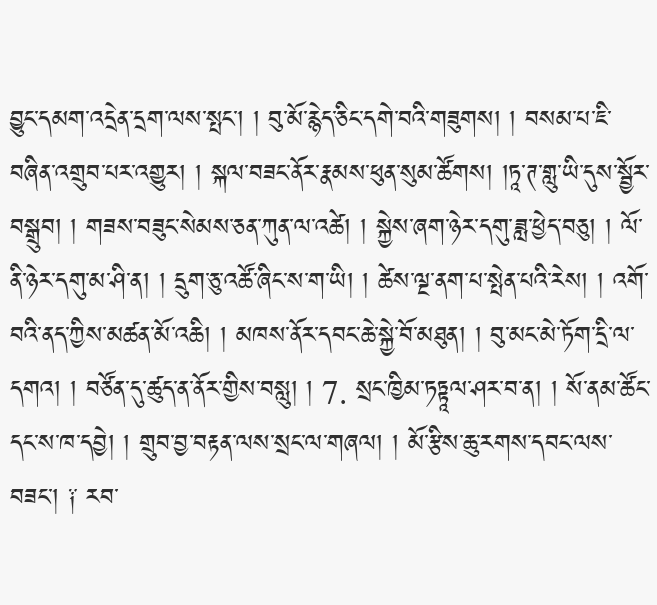བྱུང་དམག་འདྲེན་དྲག་ལས་སྤང་། ། བུ་མོ་རྙེད་ཅིང་དགེ་བའི་གཟུགས། ། བསམ་པ་ཇི་བཞིན་འགྲུབ་པར་འགྱུར། ། སྐལ་བཟང་ནོར་རྣམས་ཕུན་སུམ་ཚོགས། །ཏཱ་ཊ་གླུ་ཡི་དུས་སྦྱོར་བསྒྲུབ། ། གཟས་བཟུང་སེམས་ཅན་ཀུན་ལ་འཚེ། ། སྐྱེས་ཞག་ཉེར་དགུ་ཟླ་ཕྱེད་བཅུ། ། ལོ་ནི་ཉེར་དགུ་མ་ཤི་ན། ། དྲུག་ཅུ་འཚོ་ཞིང་ས་ག་ཡི། ། ཚེས་ལྔ་ནག་པ་སྤེན་པའི་རེས། ། འགོ་བའི་ནད་ཀྱིས་མཚན་མོ་འཆི། ། མཁས་ནོར་དབང་ཆེ་སྐྱེ་བོ་མཐུན། ། བུ་མང་མེ་ཏོག་དྲི་ལ་དགའ། ། བཙོན་དུ་ཚུད་ན་ནོར་གྱིས་བསླུ། ། 7. སྲང་ཁྱིམ་ཏཏྟཱལ་ཤར་བ་ན། ། སོ་ནམ་ཚོང་དང་ས་ཁ་དབྱེ། ། གྲུབ་བྱ་བརྟན་ལས་སྲང་ལ་གཞལ། ། མོ་རྩིས་ཆུ་རགས་དབང་ལས་བཟང་། ༑ རབ་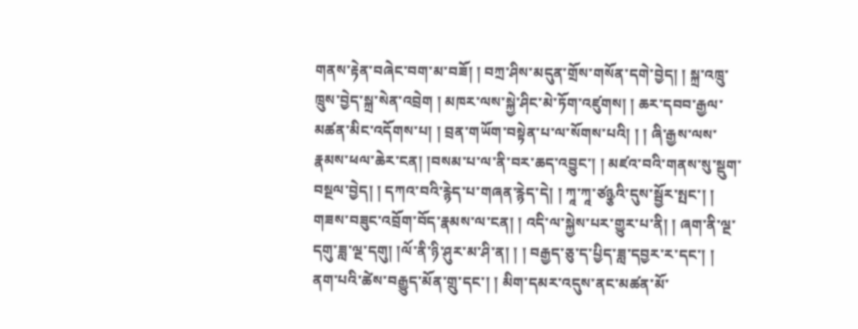གནས་རྟེན་བཞེང་བག་མ་བཟོ། ། བཀྲ་ཤིས་མདུན་གྲོས་གསོན་དགེ་བྱེད། ། སྐྲ་འཁྲུ་ཁྲུས་བྱེད་སྐྲ་སེན་འབྲེག ། མཁར་ལས་སྐྱེ་ཤིང་མེ་ཏོག་འཛུགས། ། ཆར་དབབ་རྒྱལ་མཚན་མིང་འདོགས་པ། ། བྲན་གཡོག་བསྟེན་པ་ལ་སོགས་པའི། ། ། ཞི་རྒྱས་ལས་རྣམས་ཕལ་ཆེར་ངན། །བསམ་པ་ལ་ནི་བར་ཆད་འབྱུང་། ། མཛའ་བའི་གནས་སུ་སྡུག་བསྔལ་བྱེད། ། དཀའ་བའི་རྙེད་པ་གཞན་རྙེད་དེ། ། ཀཱ་ཀཱ་ཙཉྩའི་དུས་སྦྱོར་སྤང་། ། གཟས་བཟུང་འབྲོག་བོད་རྣམས་ལ་ངན། ། འདི་ལ་སྐྱེས་པར་གྱུར་པ་ནི། ། ཞག་ནི་ལྔ་དགུ་ཟླ་ལྔ་དགུ། །ལོ་ནི་ཉི་ཤུར་མ་ཤི་ན། ། ། བརྒྱད་ཅུ་ད་པྱིད་ཟླ་དབྱར་ར་དང་། ། ནག་པའི་ཚེས་བརྒྱུད་མོན་གྲུ་དང་། ། མིག་དམར་འདུས་ནང་མཚན་མོ་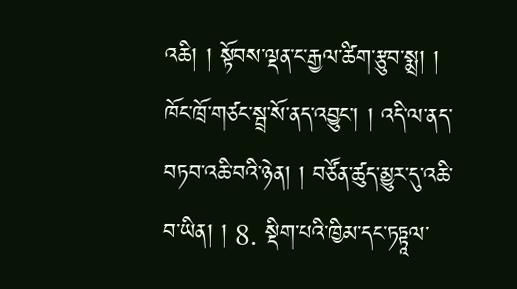འཆི། ། སྟོབས་ལྡན་ང་རྒྱལ་ཚིག་རྩུབ་སྨྲ། ། ཁོང་ཁྲོ་གཙང་སྦྲ་སོ་ནད་འབྱུང་། ། འདི་ལ་ནད་བཏབ་འཆི་བའི་ཉེན། ། བཙོན་ཚུད་མྱུར་དུ་འཆི་བ་ཡིན། ། 8. སྡིག་པའི་ཁྱིམ་དང་ཏཏྟཱལ་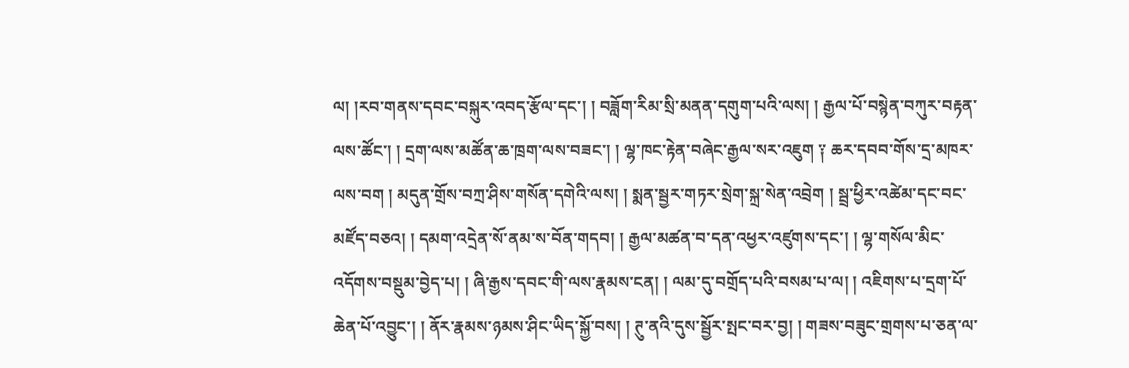ལ། །རབ་གནས་དབང་བསྐུར་འབད་རྩོལ་དང་། ། བཟློག་རིམ་སྲི་མནན་དགུག་པའི་ལས། ། རྒྱལ་པོ་བསྙེན་བཀུར་བརྟན་ལས་ཚོང་། ། དྲག་ལས་མཚོན་ཆ་ཁྲག་ལས་བཟང་། ། ལྷ་ཁང་རྟེན་བཞེང་རྒྱལ་སར་འཇུག ༑ ཆར་དབབ་གོས་དྲ་མཁར་ལས་བག ། མདུན་གྲོས་བཀྲ་ཤིས་གསོན་དགེའི་ལས། ། སྨན་སྦྱར་གཏར་སྲེག་སྐྲ་སེན་འབྲེག ། སྦྲ་ཕྱིར་འཚེམ་དང་བང་མཛོད་བཅའ། ། དམག་འདྲེན་སོ་ནམ་ས་བོན་གདབ། ། རྒྱལ་མཚན་བ་དན་འཕྱར་འཛུགས་དང་། ། ལྷ་གསོལ་མིང་འདོགས་བསྡུམ་བྱེད་པ། ། ཞི་རྒྱས་དབང་གི་ལས་རྣམས་ངན། ། ལམ་དུ་བགྲོད་པའི་བསམ་པ་ལ། ། འཇིགས་པ་དྲག་པོ་ཆེན་པོ་འབྱུང་། ། ནོར་རྣམས་ཉམས་ཤིང་ཡིད་སྐྱོ་བས། ། ཊུ་ནའི་དུས་སྦྱོར་སྤང་བར་བྱ། ། གཟས་བཟུང་གྲགས་པ་ཅན་ལ་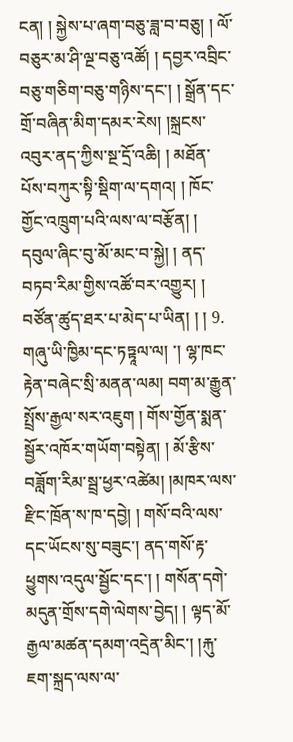ངན། ། སྐྱེས་པ་ཞག་བཅུ་ཟླ་བ་བཅུ། ། ལོ་བཅུར་མ་ཤི་ལྔ་བཅུ་འཚོ། ། དབྱར་འབྲིང་བཅུ་གཅིག་བཅུ་གཉིས་དང་། ། སྒྲོན་དང་གྲོ་བཞིན་མིག་དམར་རེས། །སྐྲངས་འབུར་ནད་ཀྱིས་སྔ་དྲོ་འཆི། ། མཐོན་པོས་བཀུར་སྟི་སྡིག་ལ་དགའ། ། ཁོང་གྱོང་འཁྲུག་པའི་ལས་ལ་བརྩོན། ། དབུལ་ཞིང་བུ་མོ་མང་བ་སྐྱེ། ། ནད་བཏབ་རིམ་གྱིས་འཚོ་བར་འགྱུར། ། བཙོན་ཚུད་ཐར་པ་མེད་པ་ཡིན། ། ། 9. གཞུ་ཡི་ཁྱིམ་དང་ཏཏྟཱལ་ལ། ་། ལྷ་ཁང་རྟེན་བཞེང་སྲི་མནན་ལམ། བག་མ་རྒྱུན་སྤྲོས་རྒྱལ་སར་འཇུག ། གོས་གྱོན་སྨན་སྦྱོར་འཁོར་གཡོག་བསྟེན། ། མོ་རྩིས་བཟློག་རིམ་སྦྲ་ཕྱར་འཚེམ། །མཁར་ལས་རྫིང་ཁྲོན་ས་ཁ་དབྱེ། ། གསོ་བའི་ལས་དང་ཡོངས་སུ་བཟུང་། ནད་གསོ་རྟ་ཕྱུགས་འདུལ་སྦྱོང་དང་། ། གསོན་དགེ་མདུན་གྲོས་དགེ་ལེགས་བྱེད། ། ལྟད་མོ་རྒྱལ་མཚན་དམག་འདྲེན་མིང་། །རྐུ་ཇག་སྐྲད་ལས་ལ་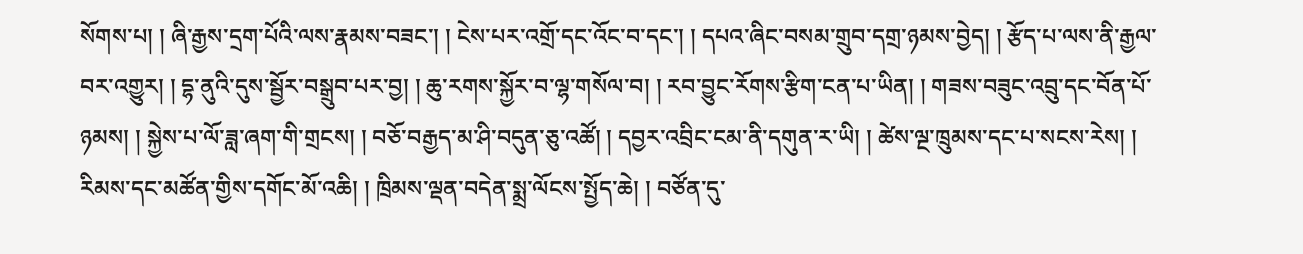སོགས་པ། ། ཞི་རྒྱས་དྲག་པོའི་ལས་རྣམས་བཟང་། ། ངེས་པར་འགྲོ་དང་འོང་བ་དང་། ། དཔའ་ཞིང་བསམ་གྲུབ་དགྲ་ཉམས་བྱེད། ། རྩོད་པ་ལས་ནི་རྒྱལ་བར་འགྱུར། ། དྷ་ནུའི་དུས་སྦྱོར་བསྒྲུབ་པར་བྱ། ། ཆུ་རགས་སྐྱོར་བ་ལྷ་གསོལ་བ། ། རབ་བྱུང་རོགས་རྩིག་ངན་པ་ཡིན། ། གཟས་བཟུང་འབྲུ་དང་བོན་པོ་ཉམས། ། སྐྱེས་པ་ལོ་ཟླ་ཞག་གི་གྲངས། ། བཅོ་བརྒྱད་མ་ཤི་བདུན་ཅུ་འཚོ། ། དབྱར་འབྲིང་ངམ་ནི་དགུན་ར་ཡི། ། ཚེས་ལྔ་ཁྲུམས་དང་པ་སངས་རེས། ། རིམས་དང་མཚོན་གྱིས་དགོང་མོ་འཆི། ། ཁྲིམས་ལྡན་བདེན་སྨྲ་ལོངས་སྤྱོད་ཆེ། ། བཙོན་དུ་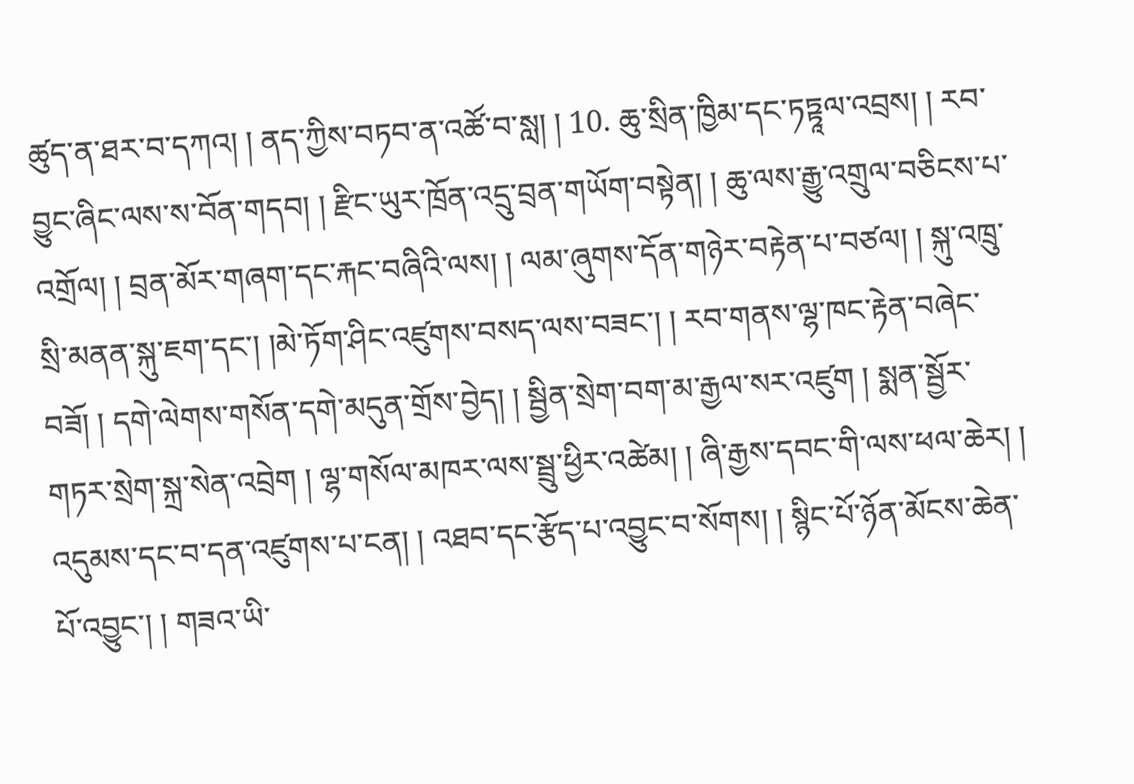ཚུད་ན་ཐར་བ་དཀའ། ། ནད་ཀྱིས་བཏབ་ན་འཚོ་བ་སླ། ། 10. ཆུ་སྲིན་ཁྱིམ་དང་ཏཏྟཱལ་འབྲས། ། རབ་བྱུང་ཞིང་ལས་ས་བོན་གདབ། ། རྫིང་ཡུར་ཁྲོན་འདྲུ་བྲན་གཡོག་བསྟེན། ། ཆུ་ལས་རྒྱུ་འགྲུལ་བཅིངས་པ་འགྲོལ། ། བྲན་མོར་གཞག་དང་རྐང་བཞིའི་ལས། ། ལམ་ཞུགས་དོན་གཉེར་བརྟེན་པ་བཙལ། ། སྐུ་འཁྲུ་སྲི་མནན་སྐུ་ཇག་དང་། །མེ་ཏོག་ཤིང་འཛུགས་བསད་ལས་བཟང་། ། རབ་གནས་ལྷ་ཁང་རྟེན་བཞེང་བཟོ། ། དགེ་ལེགས་གསོན་དགེ་མདུན་གྲོས་བྱེད། ། སྦྱིན་སྲེག་བག་མ་རྒྱལ་སར་འཛུག ། སྨན་སྦྱོར་གཏར་སྲེག་སྐྲ་སེན་འབྲེག ། ལྷ་གསོལ་མཁར་ལས་སྦྲུ་ཕྱིར་འཚེམ། ། ཞི་རྒྱས་དབང་གི་ལས་ཕལ་ཆེར། ། འདུམས་དང་བ་དན་འཛུགས་པ་ངན། ། འཐབ་དང་རྩོད་པ་འབྱུང་བ་སོགས། ། སྙིང་པོ་ཉོན་མོངས་ཆེན་པོ་འབྱུང་། ། གཟའ་ཡི་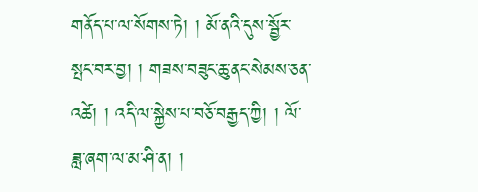གནོད་པ་ལ་སོགས་ཏེ། ། མོ་ནའི་དུས་སྦྱོར་སྤང་བར་བྱ། ། གཟས་བཟུང་ཆུ་ནང་སེམས་ཅན་འཚེ། ། འདི་ལ་སྐྱེས་པ་བཅོ་བརྒྱད་ཀྱི། ། ལོ་ཟླ་ཞག་ལ་མ་ཤི་ན། །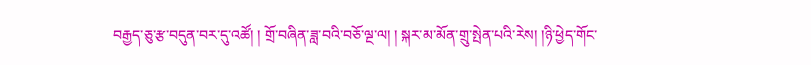བརྒྱད་ཅུ་རྩ་བདུན་བར་དུ་འཚོ། ། གྲོ་བཞིན་ཟླ་བའི་བཅོ་ལྔ་ལ། ། སྐར་མ་མོན་གྲུ་སྤེན་པའི་རེས། །ཉི་ཕྱེད་གོང་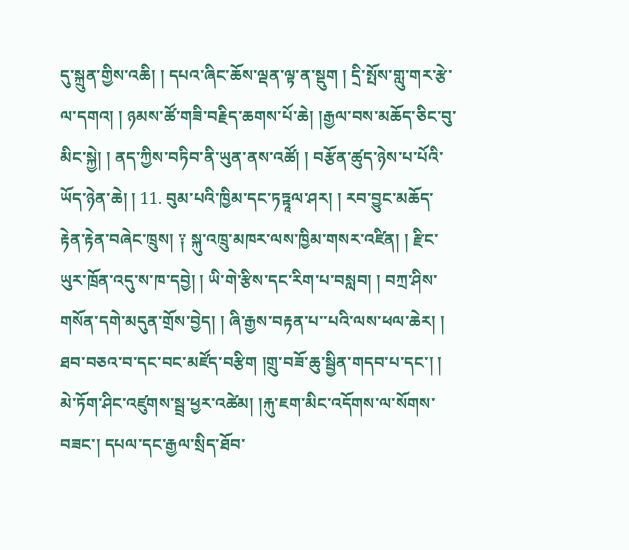དུ་སྐྲུན་གྱིས་འཆི། ། དཔའ་ཞིང་ཆོས་ལྡན་ལྟ་ན་སྡུག ། དྲི་སྤོས་གླུ་གར་རྩེ་ལ་དགའ། ། ཉམས་ཚོ་གཟི་བརྗིད་ཆགས་པོ་ཆེ། །རྒྱལ་བས་མཆོད་ཅིང་བུ་མིང་སྐྱེ། ། ནད་ཀྱིས་བཏིབ་ནི་ཡུན་ནས་འཚོ། ། བརྩོན་ཚུད་ཉེས་པ་པོའི་ཡོད་ཉེན་ཆེ། ། 11. བུམ་པའི་ཁྱིམ་དང་ཏཏྟཱལ་ཤར། ། རབ་བྱུང་མཆོད་རྟེན་རྟེན་བཞེང་ཁྲུས། ༑ སྐུ་འཁྲུ་མཁར་ལས་ཁྱིམ་གསར་འཛིན། ། རྫིང་ཡུར་ཁྲོན་འདུ་ས་ཁ་དབྱེ། ། ཡི་གེ་རྩིས་དང་རིག་པ་བསླབ། ། བཀྲ་ཤིས་གསོན་དགེ་མདུན་གྲོས་བྱེད། ། ཞི་རྒྱས་བརྟན་པ་་པའི་ལས་ཕལ་ཆེར། ། ཐབ་བཅའ་བ་དང་བང་མཛོད་བརྩིག །གྲུ་བཟོ་ཆུ་སྦྱིན་གདབ་པ་དང་། ། མེ་ཏོག་ཤིང་འཛུགས་སྦྲ་ཕྱར་འཚེམ། །རྐུ་ཇག་མིང་འདོགས་ལ་སོགས་བཟང་། དཔལ་དང་རྒྱལ་སྲིད་ཐོབ་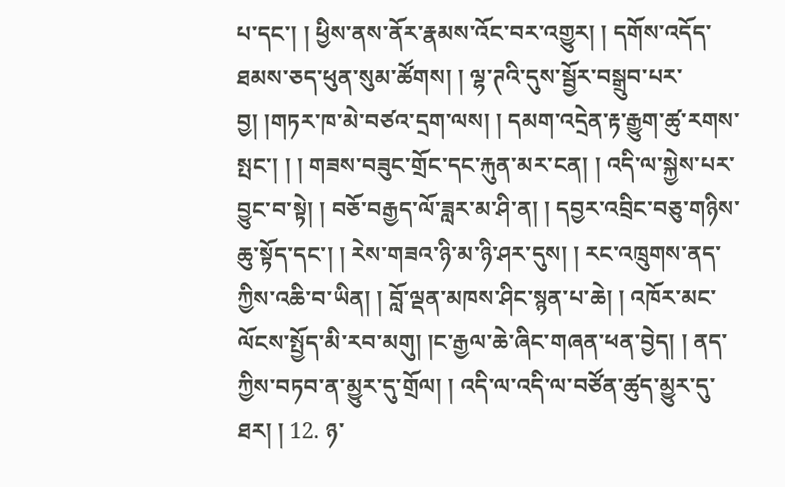པ་དང་། ། ཕྱིས་ནས་ནོར་རྣམས་འོང་བར་འགྱུར། ། དགོས་འདོད་ཐམས་ཅད་ཕུན་སུམ་ཚོགས། ། ལྷ་ཊའི་དུས་སྦྱོར་བསྒྲུབ་པར་བྱ། །གཏར་ཁ་མེ་བཙའ་དྲག་ལས། ། དམག་འདྲེན་རྟ་རྒྱུག་ཚུ་རགས་སྤང་། ། ། གཟས་བཟུང་གྲོང་དང་རྐུན་མར་ངན། ། འདི་ལ་སྐྱེས་པར་བྱུང་བ་སྟེ། ། བཅོ་བརྒྱད་ལོ་ཟླར་མ་ཤི་ན། ། དབྱར་འབྲིང་བཅུ་གཉིས་ཆུ་སྟོད་དང་། ། རེས་གཟའ་ཉི་མ་ཉི་ཤར་དུས། ། རང་འཁྲུགས་ནད་ཀྱིས་འཆི་བ་ཡིན། ། བློ་ལྡན་མཁས་ཤིང་སྙན་པ་ཆེ། ། འཁོར་མང་ལོངས་སྤྱོད་མི་རབ་མགུ། །ང་རྒྱལ་ཆེ་ཞིང་གཞན་ཕན་བྱེད། ། ནད་ཀྱིས་བཏབ་ན་མྱུར་དུ་གྲོལ། ། འདི་ལ་འདི་ལ་བཙོན་ཚུད་མྱུར་དུ་ཐར། ། 12. ཉ་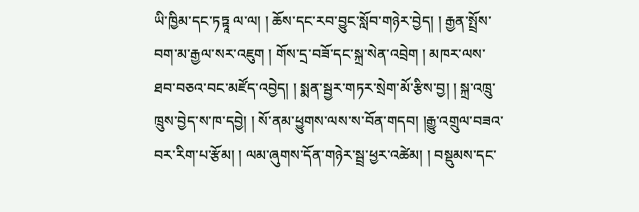ཡི་ཁྱིམ་དང་ཏཏྟཱ ལ་ལ། ། ཆོས་དང་རབ་བྱུང་སློབ་གཉེར་བྱེད། ། རྒྱན་སྤྲོས་བག་མ་རྒྱལ་སར་འཇུག ། གོས་དྲ་བཟོ་དང་སྐྲ་སེན་འབྲེག ། མཁར་ལས་ཐབ་བཅའ་བང་མཛོད་འབྱེད། ། སྨན་སྦྱར་གཏར་སྲེག་མོ་རྩིས་བྱ། ། སྐྲ་འཁྲུ་ཁྲུས་བྱེད་ས་ཁ་དབྱེ། ། སོ་ནམ་ཕྱུགས་ལས་ས་བོན་གདབ། །རྒྱུ་འགྲུལ་བཟའ་བར་རིག་པ་རྩོམ། ། ལམ་ཞུགས་དོན་གཉེར་སྦྲ་ཕྱར་འཚེམ། ། བསྡུམས་དང་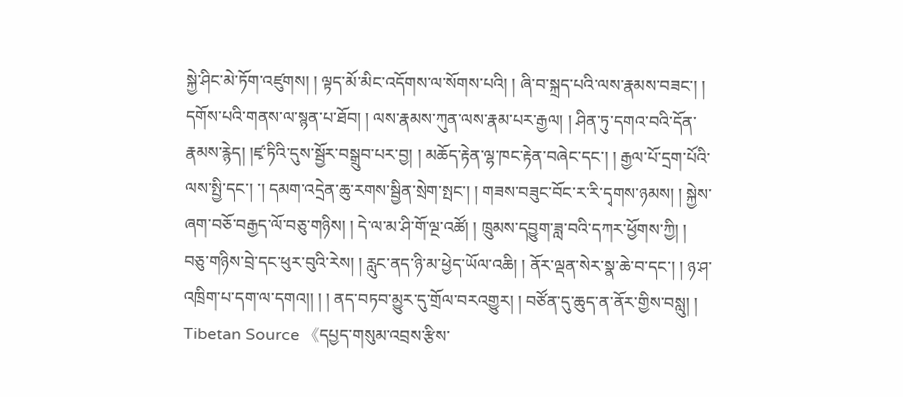སྐྱེ་ཤིང་མེ་ཏོག་འཛུགས། ། ལྟད་མོ་མིང་འདོགས་ལ་སོགས་པའི། ། ཞི་བ་སྐྲད་པའི་ལས་རྣམས་བཟང་། ། དགོས་པའི་གནས་ལ་སྙན་པ་ཐོབ། ། ལས་རྣམས་ཀུན་ལས་རྣམ་པར་རྒྱལ། ། ཤིན་ཏུ་དགའ་བའི་དོན་རྣམས་རྙེད། །ཛྭ་ཏིའི་དུས་སྦྱོར་བསྒྲུབ་པར་བྱ། ། མཆོད་རྟེན་ལྷ་ཁང་རྟེན་བཞེང་དང་། ། རྒྱལ་པོ་དྲག་པོའི་ལས་སྤྱི་དང་། ་། དམག་འདྲེན་ཆུ་རགས་སྦྱིན་སྲེག་སྤང་། ། གཟས་བཟུང་བོང་ར་རི་དྭགས་ཉམས། ། སྐྱེས་ཞག་བཅོ་བརྒྱད་ལོ་བཅུ་གཉིས། ། དེ་ལ་མ་ཤི་གོ་ལྔ་འཚོ། ། ཁྲུམས་དབྱུག་ཟླ་བའི་དཀར་ཕྱོགས་ཀྱི། ། བཅུ་གཉིས་བྲེ་དང་ཕུར་བུའི་རེས། ། རླུང་ནད་ཉི་མ་ཕྱེད་ཡོལ་འཆི། ། ནོར་ལྡན་སེར་སྣ་ཆེ་བ་དང་། ། ཉ་ཤ་འཁྲིག་པ་དག་ལ་དགའ།། ། ། ནད་བཏབ་མྱུར་དུ་གྲོལ་བརའགྱུར། ། བཙོན་དུ་ཆུད་ན་ནོར་གྱིས་བསླུ། །
Tibetan Source 《དཔྱད་གསུམ་འབྲས་རྩིས་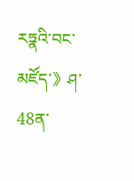རཏྣའི་བང་མཛོད་》ཤ་48ན་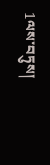1ལས་བཏུས།